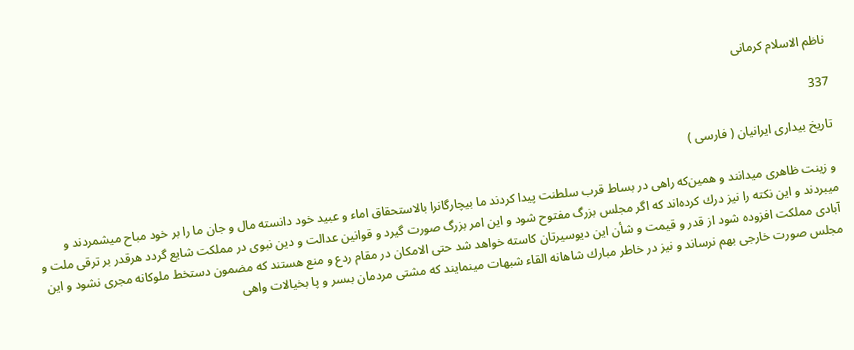ناظم الاسلام كرمانى

337

تاريخ بيدارى ايرانيان ( فارسى )

و زينت ظاهرى ميدانند و همين‌كه راهى در بساط قرب سلطنت پيدا كردند ما بيچارگانرا بالاستحقاق اماء و عبيد خود دانسته مال و جان ما را بر خود مباح ميشمردند و ميبردند و اين نكته را نيز درك كرده‌اند كه اگر مجلس بزرگ مفتوح شود و اين امر بزرگ صورت گيرد و قوانين عدالت و دين نبوى در مملكت شايع گردد هرقدر بر ترقى ملت و آبادى مملكت افزوده شود از قدر و قيمت و شأن اين ديوسيرتان كاسته خواهد شد حتى الامكان در مقام ردع و منع هستند كه مضمون دستخط ملوكانه مجرى نشود و اين مجلس صورت خارجى بهم نرساند و نيز در خاطر مبارك شاهانه القاء شبهات مينمايند كه مشتى مردمان بىسر و پا بخيالات واهى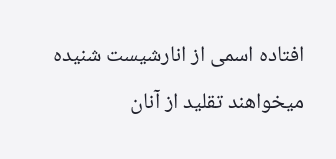افتاده اسمى از انارشيست شنيده ميخواهند تقليد از آنان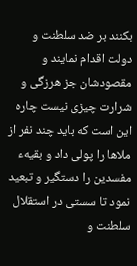بكنند بر ضد سلطنت و دولت اقدام نمايند و مقصودشان جز هرزگى و شرارت چيزى نيست چاره اين است كه بايد چند نفر از ملاها را پولى داد و بقيهء مفسدين را دستگير و تبعيد نمود تا سستى در استقلال سلطنت و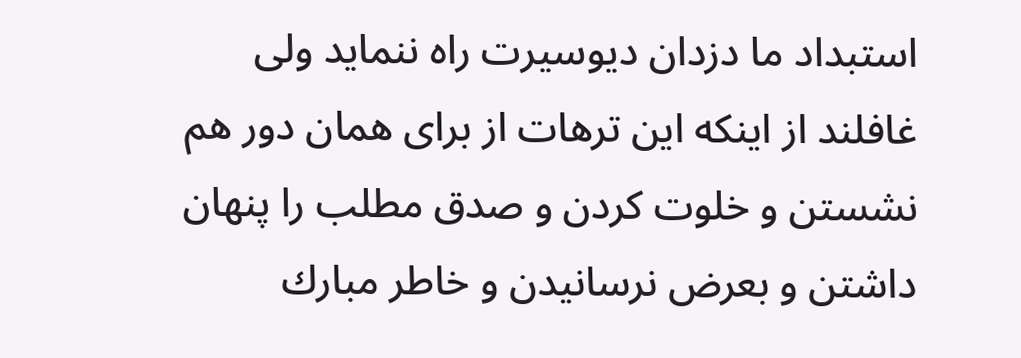استبداد ما دزدان ديوسيرت راه ننمايد ولى غافلند از اينكه اين ترهات از براى همان دور هم نشستن و خلوت كردن و صدق مطلب را پنهان داشتن و بعرض نرسانيدن و خاطر مبارك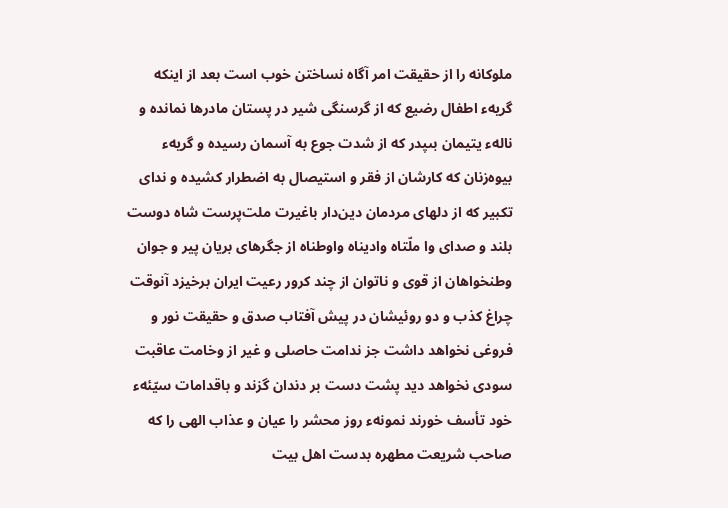ملوكانه را از حقيقت امر آگاه نساختن خوب است بعد از اينكه گريهء اطفال رضيع كه از گرسنگى شير در پستان مادرها نمانده و نالهء يتيمان بىپدر كه از شدت جوع به آسمان رسيده و گريهء بيوه‌زنان كه كارشان از فقر و استيصال به اضطرار كشيده و نداى تكبير كه از دلهاى مردمان دين‌دار باغيرت ملت‌پرست شاه دوست بلند و صداى وا ملّتاه واديناه واوطناه از جگرهاى بريان پير و جوان وطنخواهان از قوى و ناتوان از چند كرور رعيت ايران برخيزد آنوقت چراغ كذب و دو روئيشان در پيش آفتاب صدق و حقيقت نور و فروغى نخواهد داشت جز ندامت حاصلى و غير از وخامت عاقبت سودى نخواهد ديد پشت دست بر دندان گزند و باقدامات سيّئهء خود تأسف خورند نمونهء روز محشر را عيان و عذاب الهى را كه صاحب شريعت مطهره بدست اهل بيت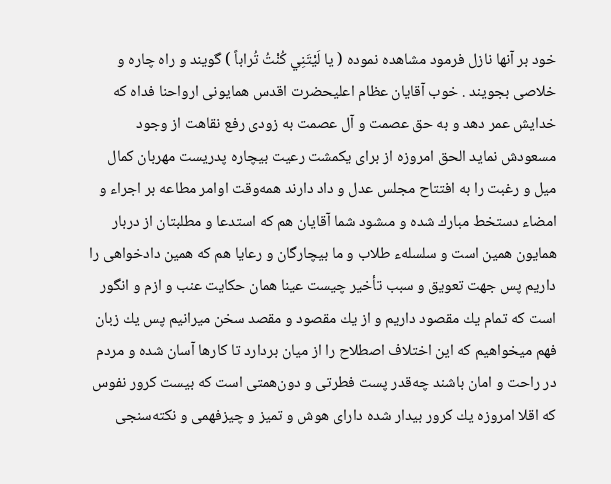خود بر آنها نازل فرمود مشاهده نموده ( يا لَيْتَنِي كُنْتُ تُراباً ) گويند و راه چاره و خلاصى بجويند . خوب آقايان عظام اعليحضرت اقدس همايونى ارواحنا فداه كه خدايش عمر دهد و به حق عصمت و آل عصمت به زودى رفع نقاهت از وجود مسعودش نمايد الحق امروزه از براى يكمشت رعيت بيچاره پدريست مهربان كمال ميل و رغبت را به افتتاح مجلس عدل و داد دارند همه‌وقت اوامر مطاعه بر اجراء و امضاء دستخط مبارك شده و مىشود شما آقايان هم كه استدعا و مطلبتان از دربار همايون همين است و سلسلهء طلاب و ما بيچارگان و رعايا هم كه همين دادخواهى را داريم پس جهت تعويق و سبب تأخير چيست عينا همان حكايت عنب و ازم و انگور است كه تمام يك مقصود داريم و از يك مقصود و مقصد سخن ميرانيم پس يك زبان فهم ميخواهيم كه اين اختلاف اصطلاح را از ميان بردارد تا كارها آسان شده و مردم در راحت و امان باشند چه‌قدر پست فطرتى و دون‌همتى است كه بيست كرور نفوس كه اقلا امروزه يك كرور بيدار شده داراى هوش و تميز و چيزفهمى و نكته‌سنجى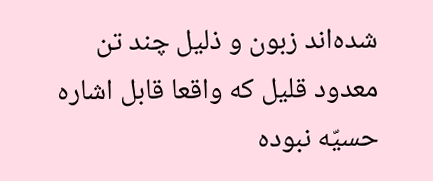شده‌اند زبون و ذليل چند تن معدود قليل كه واقعا قابل اشاره حسيّه نبوده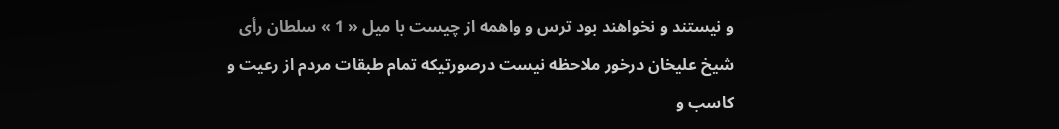و نيستند و نخواهند بود ترس و واهمه از چيست با ميل « 1 » سلطان رأى شيخ عليخان درخور ملاحظه نيست درصورتيكه تمام طبقات مردم از رعيت و كاسب و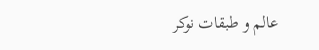عالم و طبقات نوكر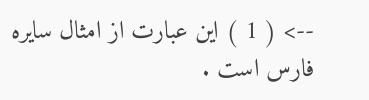--> ( 1 ) اين عبارت از امثال سايره فارس است .